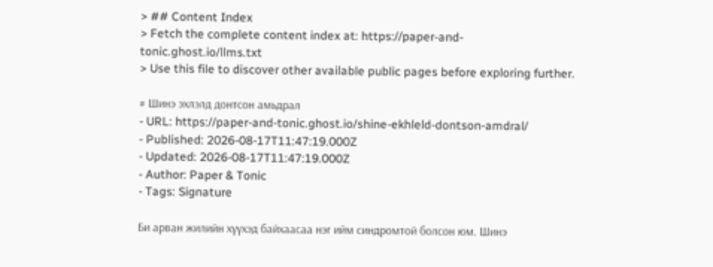> ## Content Index
> Fetch the complete content index at: https://paper-and-tonic.ghost.io/llms.txt
> Use this file to discover other available public pages before exploring further.

# Шинэ эхлэлд донтсон амьдрал
- URL: https://paper-and-tonic.ghost.io/shine-ekhleld-dontson-amdral/
- Published: 2026-08-17T11:47:19.000Z
- Updated: 2026-08-17T11:47:19.000Z
- Author: Paper & Tonic
- Tags: Signature

Би арван жилийн хүүхэд байхаасаа нэг ийм синдромтой болсон юм. Шинэ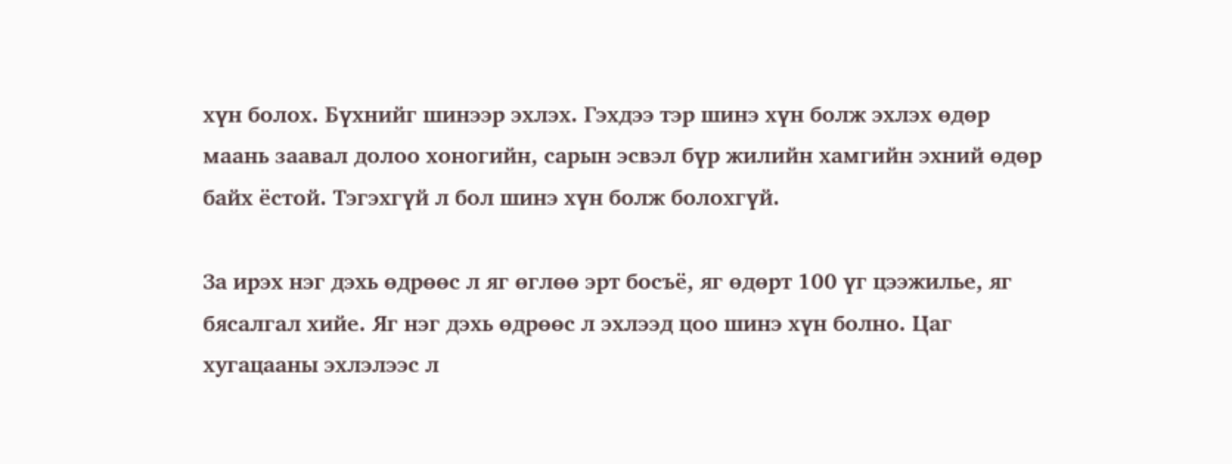хүн болох. Бүхнийг шинээр эхлэх. Гэхдээ тэр шинэ хүн болж эхлэх өдөр маань заавал долоо хоногийн, сарын эсвэл бүр жилийн хамгийн эхний өдөр байх ёстой. Тэгэхгүй л бол шинэ хүн болж болохгүй.

За ирэх нэг дэхь өдрөөс л яг өглөө эрт босъё, яг өдөрт 100 үг цээжилье, яг бясалгал хийе. Яг нэг дэхь өдрөөс л эхлээд цоо шинэ хүн болно. Цаг хугацааны эхлэлээс л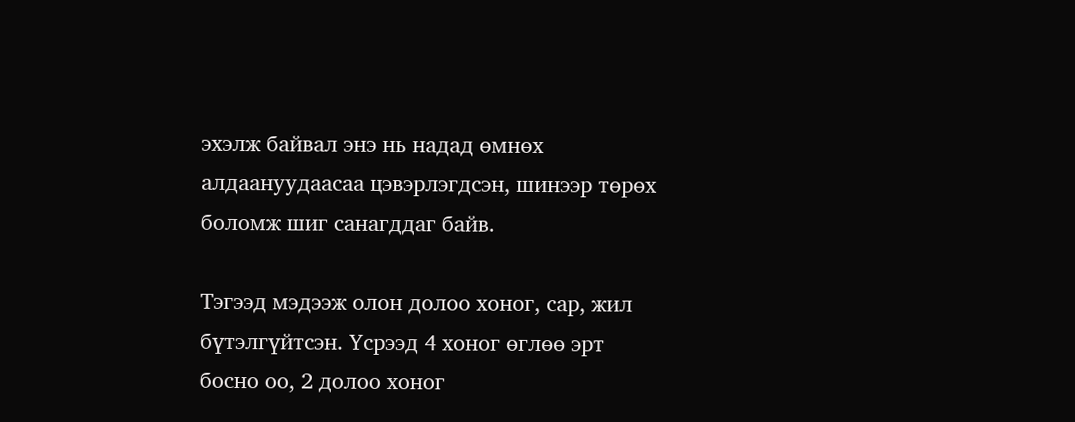эхэлж байвал энэ нь надад өмнөх алдаануудаасаа цэвэрлэгдсэн, шинээр төрөх боломж шиг санагддаг байв.

Тэгээд мэдээж олон долоо хоног, сар, жил бүтэлгүйтсэн. Үсрээд 4 хоног өглөө эрт босно оо, 2 долоо хоног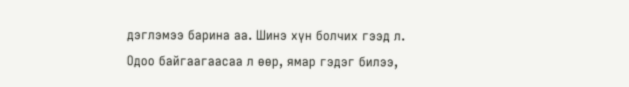дэглэмээ барина аа. Шинэ хүн болчих гээд л. Одоо байгаагаасаа л өөр, ямар гэдэг билээ,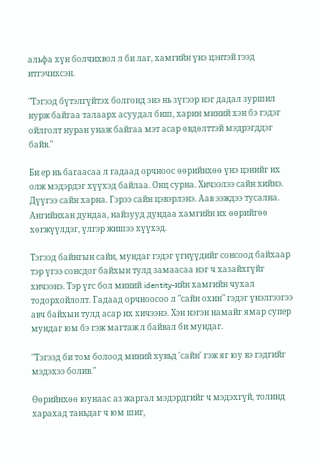альфа хүн болчихвол л би лаг, хамгийн үнэ цэнтэй гээд итгэчихсэн.

"Тэгээд бүтэлгүйтэх болгонд энэ нь зүгээр нэг дадал зуршил нурж байгаа талаарх асуудал биш, харин миний хэн бэ гэдэг ойлголт нуран унаж байгаа мэт асар өвдөлттэй мэдрэгддэг байв."

Би ер нь багаасаа л гадаад орчноос өөрийнхөө үнэ цэнийг их олж мэдэрдэг хүүхэд байлаа. Онц сурна. Хичээлээ сайн хийнэ. Дүүгээ сайн харна. Гэрээ сайн цэвэрлэнэ. Аав ээждээ тусална. Ангийнхан дундаа, найзууд дундаа хамгийн их өөрийгөө хөгжүүлдэг, үлгэр жишээ хүүхэд.

Тэгээд байнгын сайн, мундаг гэдэг үгнүүдийг сонсоод байхаар тэр үгээ сонсдог байхын тулд замаасаа нэг ч хазайхгүйг хичээнэ. Тэр үгс бол миний identity-ийн хамгийн чухал тодорхойлолт. Гадаад орчноосоо л "сайн охин" гэдэг үнэлгээгээ авч байхын тулд асар их хичээнэ. Хэн нэгэн намайг ямар супер мундаг юм бэ гэж магтаж л байвал би мундаг.

"Тэгээд би том болоод миний хувьд 'сайн' гэж яг юу вэ гэдгийг мэдэхээ болив."

Өөрийнхөө юунаас аз жаргал мэдэрдгийг ч мэдэхгүй, толинд харахад таньдаг ч юм шиг,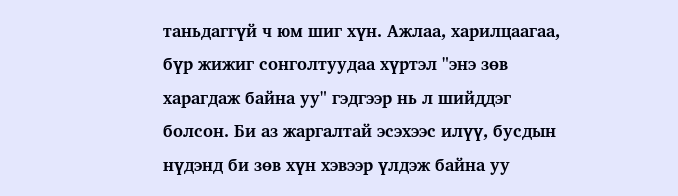таньдаггүй ч юм шиг хүн. Ажлаа, харилцаагаа, бүр жижиг сонголтуудаа хүртэл "энэ зөв харагдаж байна уу" гэдгээр нь л шийддэг болсон. Би аз жаргалтай эсэхээс илүү, бусдын нүдэнд би зөв хүн хэвээр үлдэж байна уу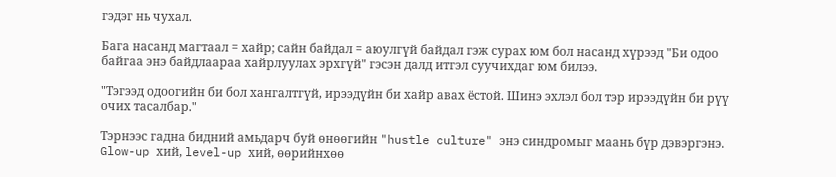гэдэг нь чухал.

Бага насанд магтаал = хайр; сайн байдал = аюулгүй байдал гэж сурах юм бол насанд хүрээд "Би одоо байгаа энэ байдлаараа хайрлуулах эрхгүй" гэсэн далд итгэл суучихдаг юм билээ.

"Тэгээд одоогийн би бол хангалтгүй, ирээдүйн би хайр авах ёстой. Шинэ эхлэл бол тэр ирээдүйн би рүү очих тасалбар."

Тэрнээс гадна бидний амьдарч буй өнөөгийн "hustle culture" энэ синдромыг маань бүр дэвэргэнэ. Glow-up хий, level-up хий, өөрийнхөө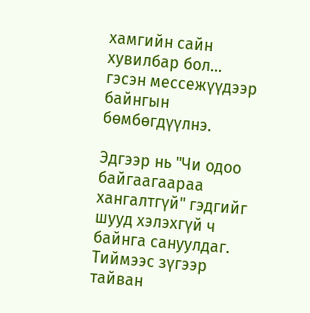хамгийн сайн хувилбар бол... гэсэн мессежүүдээр байнгын бөмбөгдүүлнэ.

Эдгээр нь "Чи одоо байгаагаараа хангалтгүй" гэдгийг шууд хэлэхгүй ч байнга сануулдаг. Тиймээс зүгээр тайван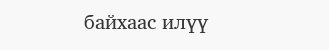байхаас илүү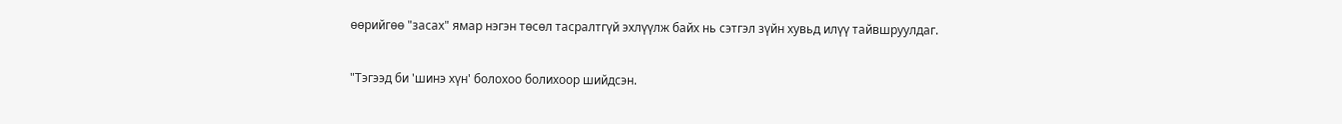өөрийгөө "засах" ямар нэгэн төсөл тасралтгүй эхлүүлж байх нь сэтгэл зүйн хувьд илүү тайвшруулдаг.

"Тэгээд би 'шинэ хүн' болохоо болихоор шийдсэн.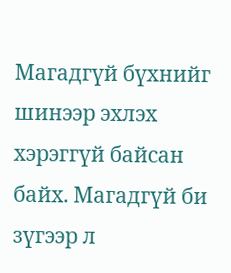Магадгүй бүхнийг шинээр эхлэх хэрэггүй байсан байх. Магадгүй би зүгээр л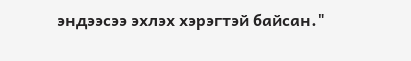эндээсээ эхлэх хэрэгтэй байсан."